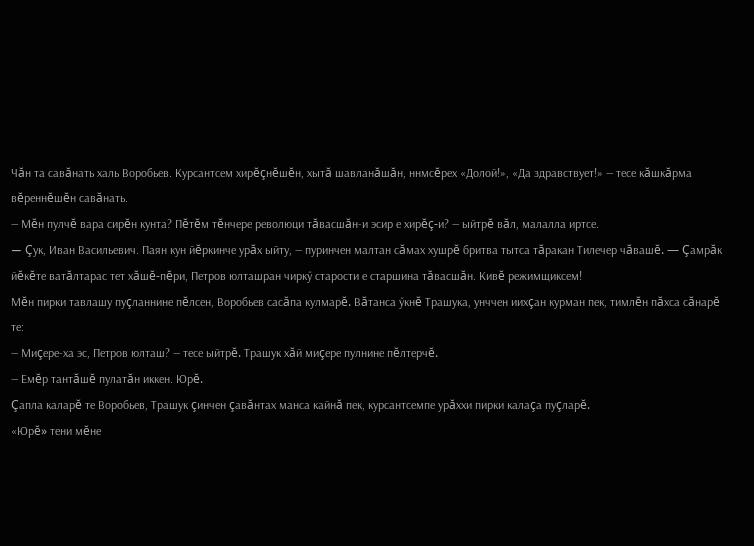Чăн та савăнать халь Воробьев. Курсантсем хирĕçнĕшĕн, хытă шавланăшăн, ннмсĕрех «Долой!», «Да здравствует!» — тесе кăшкăрма вĕреннĕшĕн савăнать.
— Мĕн пулчĕ вара сирĕн кунта? Пĕтĕм тĕнчере революци тăвасшăн-и эсир е хирĕç-и? — ыйтрĕ вăл, малалла иртсе.
— Çук, Иван Васильевич. Паян кун йĕркинче урăх ыйту, — пуринчен малтан сăмах хушрĕ бритва тытса тăракан Тилечер чăвашĕ. — Çамрăк йĕкĕте ватăлтарас тет хăшĕ-пĕри, Петров юлташран чиркӳ старости е старшина тăвасшăн. Кивĕ режимщиксем!
Мĕн пирки тавлашу пуçланнине пĕлсен, Воробьев сасăпа кулмарĕ. Вăтанса ӳкнĕ Трашука, унччен иихçан курман пек, тимлĕн пăхса сăнарĕ те:
— Миçере-ха эс, Петров юлташ? — тесе ыйтрĕ. Трашук хăй миçере пулнине пĕлтерчĕ.
— Емĕр тантăшĕ пулатăн иккен. Юрĕ.
Çапла каларĕ те Воробьев, Трашук çинчен çавăнтах манса кайнă пек, курсантсемпе урăххи пирки калаçа пуçларĕ.
«Юрĕ» тени мĕне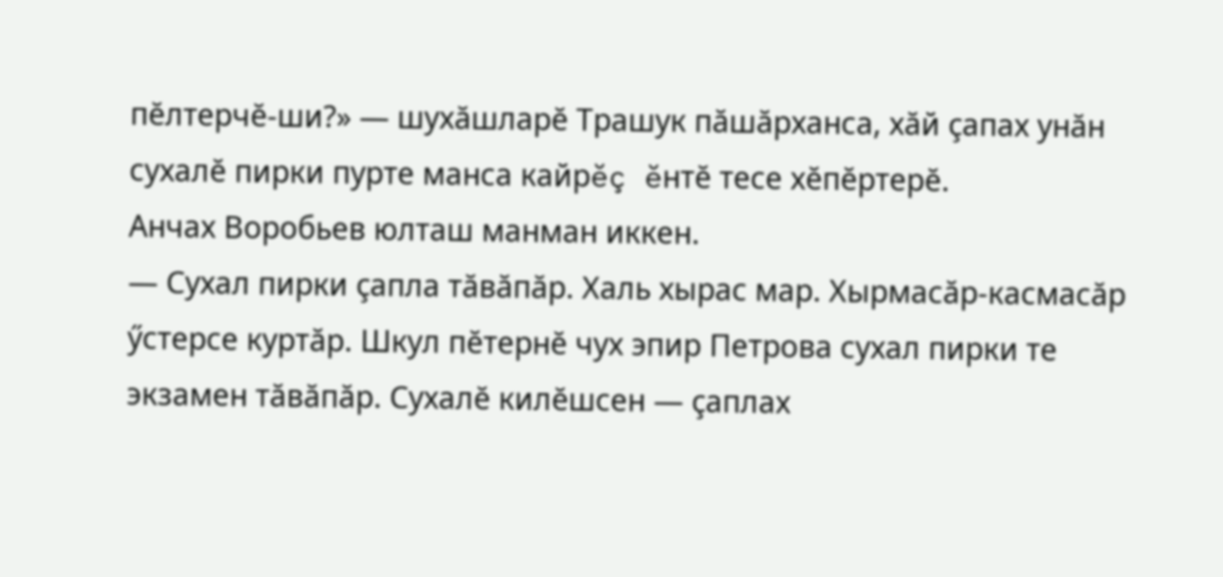пĕлтерчĕ-ши?» — шухăшларĕ Трашук пăшăрханса, хăй çапах унăн сухалĕ пирки пурте манса кайрĕç ĕнтĕ тесе хĕпĕртерĕ.
Анчах Воробьев юлташ манман иккен.
— Сухал пирки çапла тăвăпăр. Халь хырас мар. Хырмасăр-касмасăр ӳстерсе куртăр. Шкул пĕтернĕ чух эпир Петрова сухал пирки те экзамен тăвăпăр. Сухалĕ килĕшсен — çаплах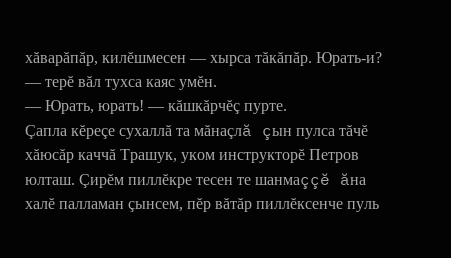хăварăпăр, килĕшмесен — хырса тăкăпăр. Юрать-и? — терĕ вăл тухса каяс умĕн.
— Юрать, юрать! — кăшкăрчĕç пурте.
Çапла кĕреçе сухаллă та мăнаçлă çын пулса тăчĕ хăюсăр каччă Трашук, уком инструкторĕ Петров юлташ. Çирĕм пиллĕкре тесен те шанмаççĕ ăна халĕ палламан çынсем, пĕр вăтăр пиллĕксенче пуль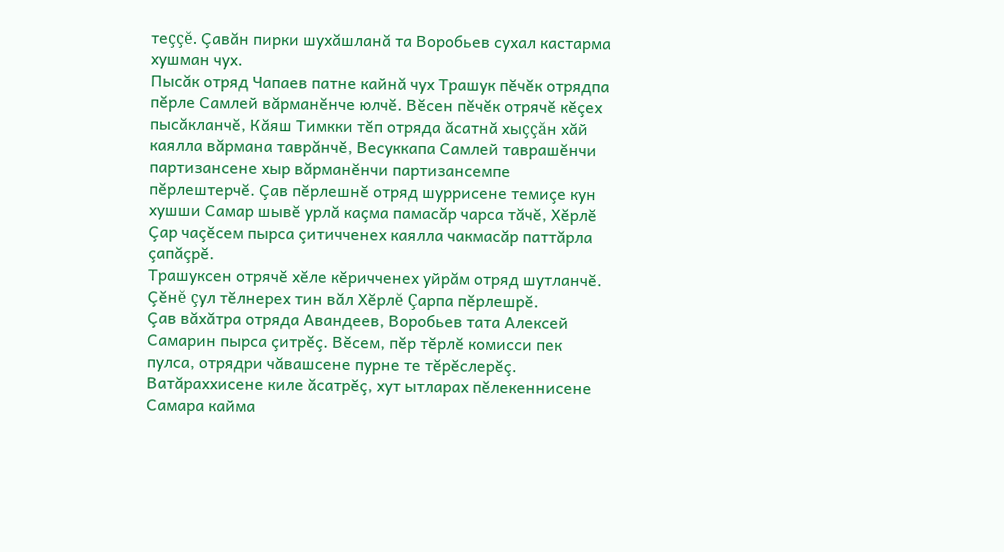теççĕ. Çавăн пирки шухăшланă та Воробьев сухал кастарма хушман чух.
Пысăк отряд Чапаев патне кайнă чух Трашук пĕчĕк отрядпа пĕрле Самлей вăрманĕнче юлчĕ. Вĕсен пĕчĕк отрячĕ кĕçех пысăкланчĕ, Кăяш Тимкки тĕп отряда ăсатнă хыççăн хăй каялла вăрмана таврăнчĕ, Весуккапа Самлей таврашĕнчи партизансене хыр вăрманĕнчи партизансемпе пĕрлештерчĕ. Çав пĕрлешнĕ отряд шуррисене темиçе кун хушши Самар шывĕ урлă каçма памасăр чарса тăчĕ, Хĕрлĕ Çар чаçĕсем пырса çитичченех каялла чакмасăр паттăрла çапăçрĕ.
Трашуксен отрячĕ хĕле кĕричченех уйрăм отряд шутланчĕ. Çĕнĕ çул тĕлнерех тин вăл Хĕрлĕ Çарпа пĕрлешрĕ.
Çав вăхăтра отряда Авандеев, Воробьев тата Алексей Самарин пырса çитрĕç. Вĕсем, пĕр тĕрлĕ комисси пек пулса, отрядри чăвашсене пурне те тĕрĕслерĕç. Ватăраххисене киле ăсатрĕç, хут ытларах пĕлекеннисене Самара кайма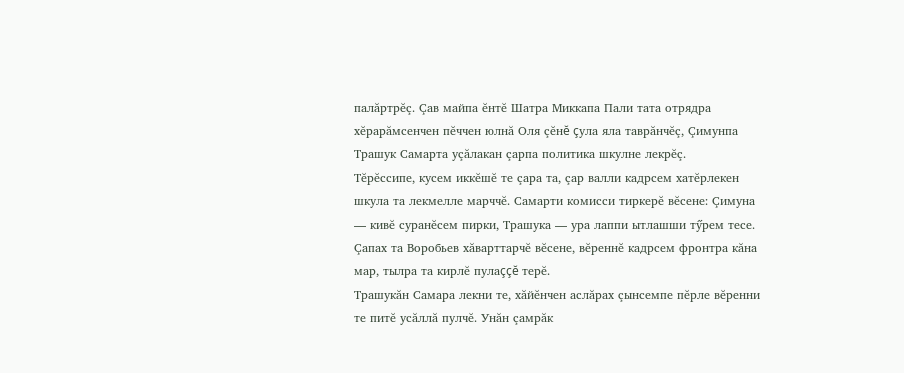палăртрĕç. Çав майпа ĕнтĕ Шатра Миккапа Пали тата отрядра хĕрарăмсенчен пĕччен юлнă Оля çĕнĕ çула яла таврăнчĕç, Çимунпа Трашук Самарта уçăлакан çарпа политика шкулне лекрĕç.
Тĕрĕссипе, кусем иккĕшĕ те çара та, çар валли кадрсем хатĕрлекен шкула та лекмелле марччĕ. Самарти комисси тиркерĕ вĕсене: Çимуна — кивĕ суранĕсем пирки, Трашука — ура лаппи ытлашши тӳрем тесе. Çапах та Воробьев хăварттарчĕ вĕсене, вĕреннĕ кадрсем фронтра кăна мар, тылра та кирлĕ пулаççĕ терĕ.
Трашукăн Самара лекни те, хăйĕнчен аслăрах çынсемпе пĕрле вĕренни те питĕ усăллă пулчĕ. Унăн çамрăк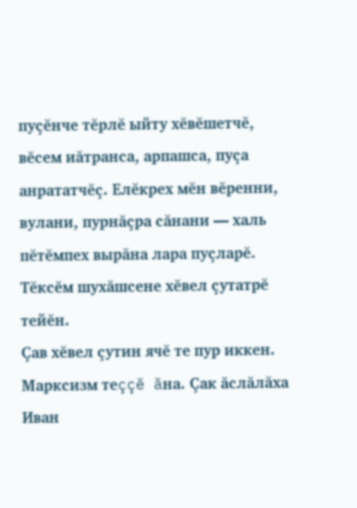пуçĕнче тĕрлĕ ыйту хĕвĕшетчĕ, вĕсем иăтранса, арпашса, пуçа анрататчĕç. Елĕкрех мĕн вĕренни, вулани, пурнăçра сăнани — халь пĕтĕмпех вырăна лара пуçларĕ. Тĕксĕм шухăшсене хĕвел çутатрĕ тейĕн.
Çав хĕвел çутин ячĕ те пур иккен. Марксизм теççĕ ăна. Çак ăслăлăха Иван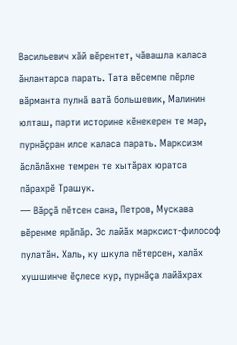Васильевич хăй вĕрентет, чăвашла каласа ăнлантарса парать. Тата вĕсемпе пĕрле вăрманта пулнă ватă большевик, Малинин юлташ, парти историне кĕнекерен те мар, пурнăçран илсе каласа парать. Марксизм ăслăлăхне темрен те хытăрах юратса пăрахрĕ Трашук.
— Вăрçă пĕтсен сана, Петров, Мускава вĕренме ярăпăр. Эс лайăх марксист-философ пулатăн. Халь, ку шкула пĕтерсен, халăх хушшинче ĕçлесе кур, пурнăçа лайăхрах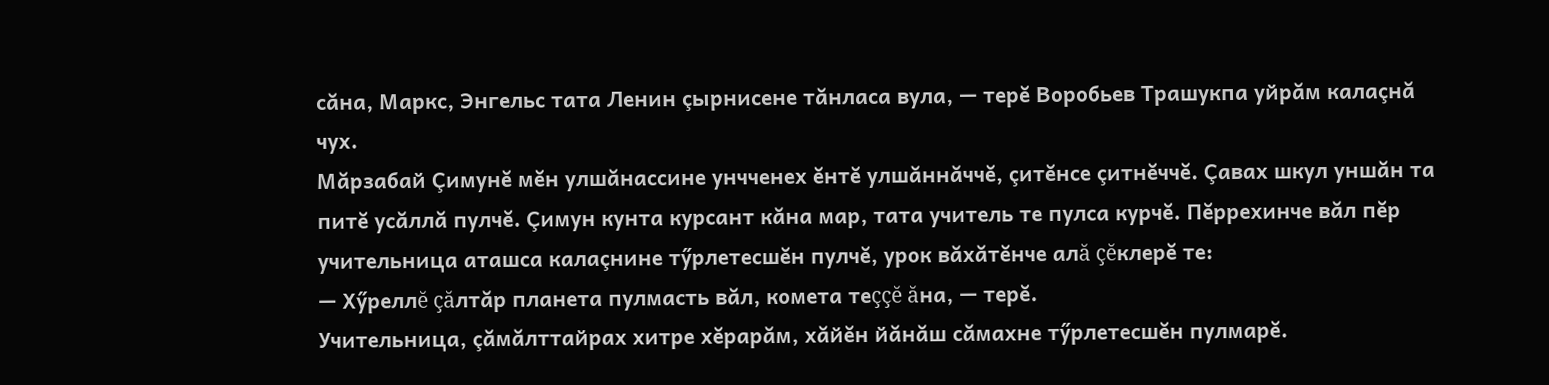сăна, Маркс, Энгельс тата Ленин çырнисене тăнласа вула, — терĕ Воробьев Трашукпа уйрăм калаçнă чух.
Мăрзабай Çимунĕ мĕн улшăнассине унчченех ĕнтĕ улшăннăччĕ, çитĕнсе çитнĕччĕ. Çавах шкул уншăн та питĕ усăллă пулчĕ. Çимун кунта курсант кăна мар, тата учитель те пулса курчĕ. Пĕррехинче вăл пĕр учительница аташса калаçнине тӳрлетесшĕн пулчĕ, урок вăхăтĕнче алă çĕклерĕ те:
— Хӳреллĕ çăлтăр планета пулмасть вăл, комета теççĕ ăна, — терĕ.
Учительница, çăмăлттайрах хитре хĕрарăм, хăйĕн йăнăш сăмахне тӳрлетесшĕн пулмарĕ.